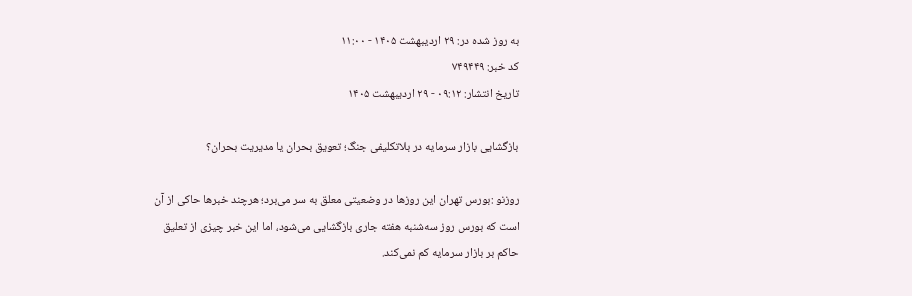به روز شده در: ۲۹ ارديبهشت ۱۴۰۵ - ۱۱:۰۰
کد خبر: ۷۴۹۴۴۹
تاریخ انتشار: ۰۹:۱۲ - ۲۹ ارديبهشت ۱۴۰۵

بازگشایی بازار سرمایه در بلاتکلیفی جنگ؛ تعویق بحران یا مدیریت بحران؟

روزنو :بورس تهران این روزها در وضعیتی معلق به سر می‌برد؛ هرچند‌ خبرها حاکی از آن است که بورس روز سه‌شنبه هفته جاری بازگشایی می‌شود، اما این خبر چیزی از تعلیق حاکم بر بازار سرمایه کم نمی‌کند.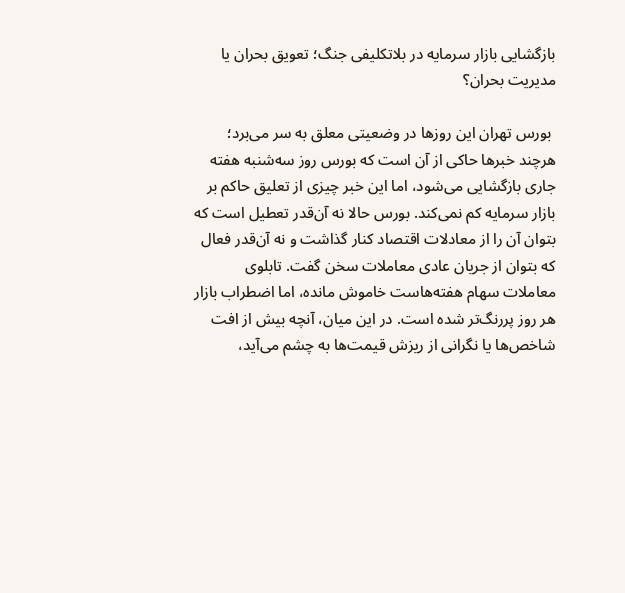بازگشایی بازار سرمایه در بلاتکلیفی جنگ؛ تعویق بحران یا مدیریت بحران؟

 بورس تهران این روزها در وضعیتی معلق به سر می‌برد؛ هرچند‌ خبرها حاکی از آن است که بورس روز سه‌شنبه هفته جاری بازگشایی می‌شود، اما این خبر چیزی از تعلیق حاکم بر بازار سرمایه کم نمی‌کند. بورس حالا نه آن‌قدر تعطیل است که بتوان آن را از معادلات اقتصاد کنار گذاشت و نه آن‌قدر فعال که بتوان از جریان عادی معاملات سخن گفت. تابلوی معاملات سهام هفته‌هاست خاموش مانده، اما اضطراب بازار هر روز پررنگ‌تر شده است. در این میان، آنچه بیش از افت شاخص‌ها یا نگرانی از ریزش قیمت‌ها به چشم می‌آید،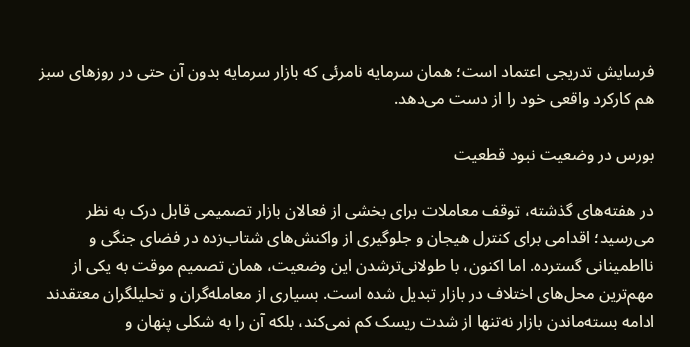فرسایش تدریجی اعتماد است؛ همان سرمایه نامرئی‌ که بازار سرمایه بدون آن‌ حتی در روزهای سبز هم کارکرد واقعی خود را از دست می‌دهد.

بورس در وضعیت نبود قطعیت

در هفته‌های گذشته، توقف معاملات برای بخشی از فعالان بازار تصمیمی قابل درک به نظر می‌رسید؛ اقدامی برای کنترل هیجان و جلوگیری از واکنش‌های شتاب‌زده در فضای جنگی و نااطمینانی گسترده. اما اکنون، با طولانی‌تر‌شدن این وضعیت، همان تصمیم موقت به یکی از مهم‌ترین محل‌های اختلاف در بازار تبدیل شده است. بسیاری از معامله‌گران و تحلیلگران معتقدند ادامه بسته‌ماندن بازار‌ نه‌تنها از شدت ریسک کم نمی‌کند، بلکه آن را به شکلی پنهان و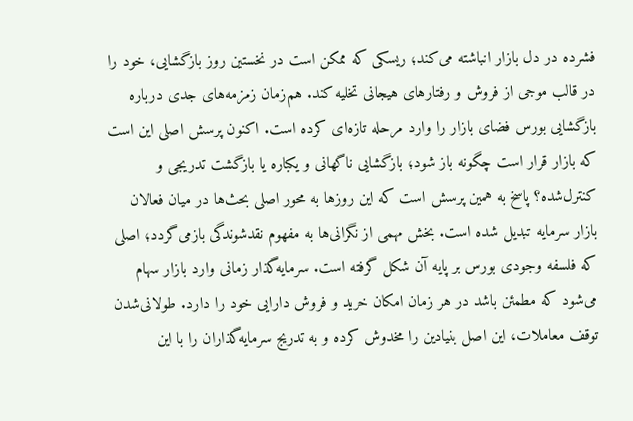فشرده در دل بازار انباشته می‌کند؛ ریسکی که ممکن است در نخستین روز بازگشایی، خود را در قالب موجی از فروش و رفتارهای هیجانی تخلیه کند. هم‌زمان‌ زمزمه‌های جدی درباره بازگشایی بورس فضای بازار را وارد مرحله تازه‌ای کرده است. اکنون پرسش اصلی این است که بازار قرار است چگونه باز شود؛ بازگشایی ناگهانی و یکباره‌ یا بازگشت تدریجی و کنترل‌شده؟ پاسخ به همین پرسش است که این روزها به محور اصلی بحث‌ها در میان فعالان بازار سرمایه تبدیل شده است. بخش مهمی از نگرانی‌ها به مفهوم نقدشوندگی بازمی‌گردد؛ اصلی که فلسفه وجودی بورس بر پایه آن شکل گرفته است. سرمایه‌گذار زمانی وارد بازار سهام می‌شود که مطمئن باشد در هر زمان امکان خرید و فروش دارایی خود را دارد. طولانی‌شدن توقف معاملات، این اصل بنیادین را مخدوش کرده و به تدریج سرمایه‌گذاران را با این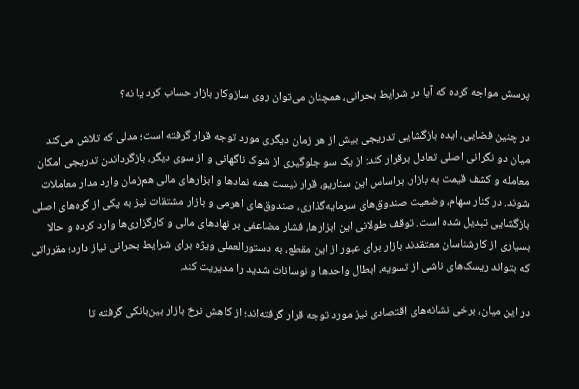پرسش مواجه کرده که آیا در شرایط بحرانی، همچنان می‌توان روی سازوکار بازار حساب کرد یا نه؟

در چنین فضایی، ایده بازگشایی تدریجی بیش از هر زمان دیگری مورد توجه قرار گرفته است؛ مدلی که تلاش می‌کند میان دو نگرانی اصلی تعادل برقرار کند: از یک‌ سو جلوگیری از شوک ناگهانی و از سوی دیگر، بازگرداندن تدریجی امکان معامله و کشف قیمت به بازار. بر‌اساس این سناریو، قرار نیست همه نمادها و ابزارهای مالی هم‌زمان وارد مدار معاملات شوند. در کنار سهام، وضعیت صندوق‌های سرمایه‌گذاری، صندوق‌های اهرمی و بازار مشتقات نیز به یکی از گره‌های اصلی بازگشایی تبدیل شده است. توقف طولانی این ابزارها، فشار مضاعفی بر نهادهای مالی و کارگزاری‌ها وارد کرده و حالا بسیاری از کارشناسان معتقدند بازار برای عبور از این مقطع، به دستورالعملی ویژه برای شرایط بحرانی نیاز دارد؛ مقرراتی که بتواند ریسک‌های ناشی از تسویه، ابطال واحدها و نوسانات شدید را مدیریت کند.

در این میان، برخی نشانه‌های اقتصادی نیز مورد توجه قرار گرفته‌اند؛ از کاهش نرخ بازار بین‌بانکی گرفته تا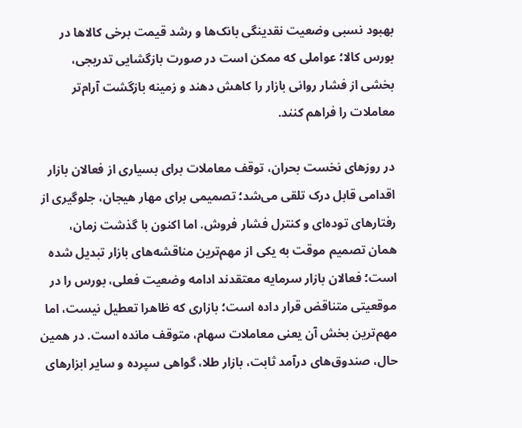بهبود نسبی وضعیت نقدینگی بانک‌ها و رشد قیمت برخی کالاها در بورس کالا؛ عواملی که ممکن است در صورت بازگشایی تدریجی، بخشی از فشار روانی بازار را کاهش دهند و زمینه بازگشت آرام‌تر معاملات را فراهم کنند.

در روزهای نخست بحران، توقف معاملات برای بسیاری از فعالان بازار اقدامی قابل درک تلقی می‌شد؛ تصمیمی برای مهار هیجان، جلوگیری از رفتارهای توده‌ای و کنترل فشار فروش. اما اکنون با گذشت زمان، همان تصمیم موقت‌ به یکی از مهم‌ترین مناقشه‌های بازار تبدیل شده است؛ فعالان بازار سرمایه معتقدند ادامه وضعیت فعلی، بورس را در موقعیتی متناقض قرار داده است؛ بازاری که ظاهرا تعطیل نیست، اما مهم‌ترین بخش آن یعنی معاملات سهام، متوقف مانده است. در همین حال، صندوق‌های درآمد ثابت، بازار طلا، گواهی سپرده و سایر ابزارهای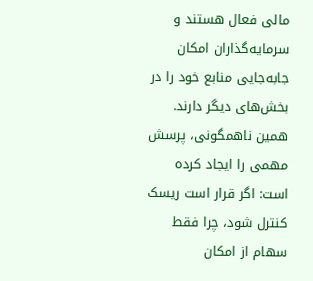مالی فعال‌ هستند و سرمایه‌گذاران امکان جابه‌جایی منابع خود را در بخش‌های دیگر دارند. همین ناهمگونی، پرسش مهمی را ایجاد کرده است: اگر قرار است ریسک کنترل شود، چرا فقط سهام از امکان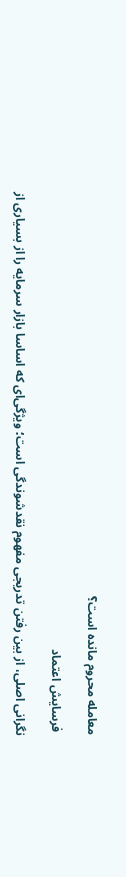معامله محروم مانده است؟

 فرسایش اعتماد

نگرانی اصلی، از بین رفتن تدریجی مفهوم نقدشوندگی است؛ ویژگی‌ای‌ که اساسا بازار سرمایه را از بسیاری از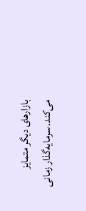بازارهای دیگر متمایز می‌کند. سرمایه‌گذار زمانی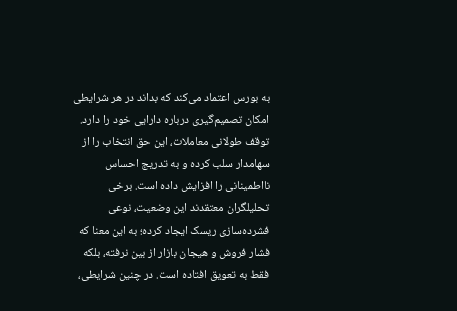به بورس اعتماد می‌کند که بداند در هر شرایطی امکان تصمیم‌گیری درباره دارایی خود را دارد. توقف طولانی معاملات، این حق انتخاب را از سهامدار سلب کرده و به‌ تدریج احساس نااطمینانی را افزایش داده است. برخی تحلیلگران معتقدند این وضعیت، نوعی فشرده‌سازی ریسک ایجاد کرده؛ به این معنا که فشار فروش و هیجان بازار از بین نرفته، بلکه فقط به تعویق افتاده است. در چنین شرایطی،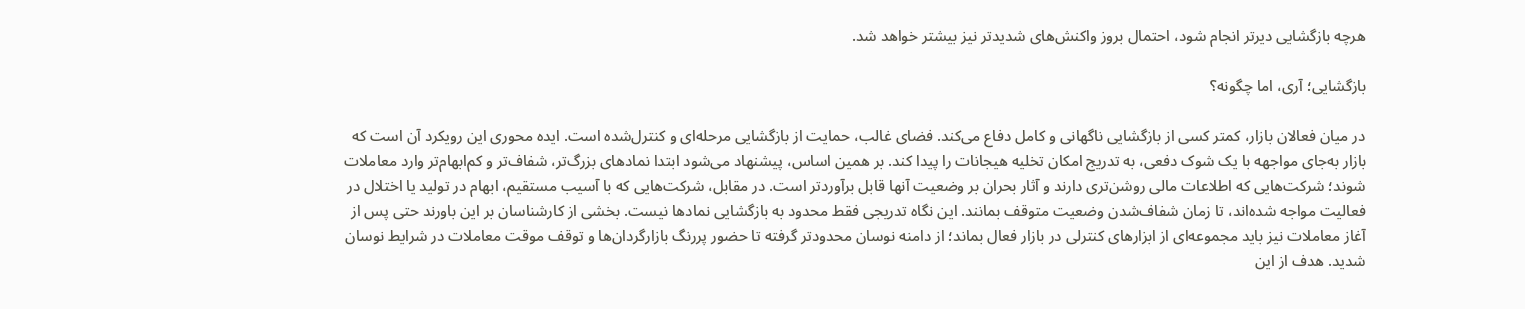هرچه بازگشایی دیرتر انجام شود، احتمال بروز واکنش‌های شدیدتر نیز بیشتر خواهد شد.

بازگشایی؛ آری، اما چگونه؟

در میان فعالان بازار، کمتر کسی از بازگشایی ناگهانی و کامل دفاع می‌کند. فضای غالب، حمایت از بازگشایی مرحله‌ای و کنترل‌‌شده است. ایده محوری این رویکرد‌ آن است که بازار به‌جای مواجهه با یک شوک دفعی، به‌ تدریج امکان تخلیه هیجانات را پیدا کند. بر همین اساس، پیشنهاد می‌شود ابتدا نمادهای بزرگ‌تر، شفاف‌تر و کم‌ابهام‌تر وارد معاملات شوند؛ شرکت‌هایی که اطلاعات مالی روشن‌تری دارند و آثار بحران بر وضعیت آنها قابل برآوردتر است. در مقابل، شرکت‌هایی که با آسیب مستقیم، ابهام در تولید یا اختلال در فعالیت مواجه شده‌اند، تا زمان شفاف‌شدن وضعیت‌ متوقف بمانند. این نگاه تدریجی فقط محدود به بازگشایی نمادها نیست. بخشی از کارشناسان بر این باورند حتی پس از آغاز معاملات نیز باید مجموعه‌ای از ابزارهای کنترلی در بازار فعال بماند؛ از دامنه نوسان محدودتر گرفته تا حضور پررنگ بازارگردان‌ها و توقف موقت معاملات در شرایط نوسان شدید. هدف از این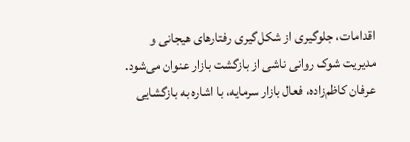اقدامات، جلوگیری از شکل‌گیری رفتارهای هیجانی و مدیریت شوک روانی ناشی از بازگشت بازار عنوان می‌شود. عرفان کاظم‌زاده، فعال بازار سرمایه، با اشاره به بازگشایی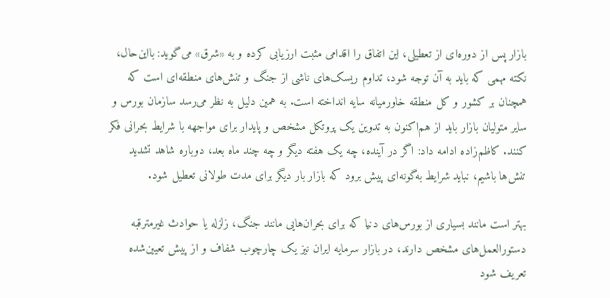بازار پس از دوره‌ای از تعطیلی، این اتفاق را اقدامی مثبت ارزیابی کرده و به «شرق» می‌گوید: با‌این‌حال، نکته مهمی که باید به آن‌ توجه شود، تداوم ریسک‌های ناشی از جنگ و تنش‌های منطقه‌ای است که همچنان بر کشور و کل منطقه خاورمیانه سایه انداخته است. به همین دلیل به نظر می‌رسد سازمان بورس و سایر متولیان بازار باید از هم‌اکنون به تدوین یک پروتکل مشخص و پایدار برای مواجهه با شرایط بحرانی فکر کنند. کاظم‌زاده ادامه داد: اگر در آینده، چه یک هفته دیگر و چه چند ماه بعد، دوباره شاهد تشدید تنش‌ها باشیم، نباید شرایط به‌گونه‌ای پیش برود که بازار بار دیگر برای مدت طولانی تعطیل شود.

بهتر است ‌مانند بسیاری از بورس‌های دنیا که برای بحران‌هایی مانند جنگ، زلزله یا حوادث غیرمترقبه دستورالعمل‌های مشخص دارند، در بازار سرمایه ایران نیز یک چارچوب شفاف و از پیش تعیین‌شده تعریف شود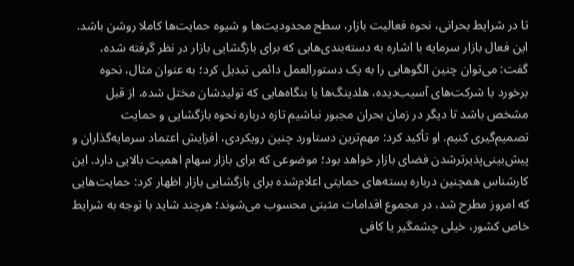تا در شرایط بحرانی، نحوه فعالیت بازار، سطح محدودیت‌ها و شیوه حمایت‌ها کاملا روشن باشد. این فعال بازار سرمایه با اشاره به دسته‌بندی‌هایی که برای بازگشایی بازار در نظر گرفته شده، گفت: می‌توان چنین الگوهایی را به یک دستورالعمل دائمی تبدیل کرد؛ به‌ عنوان مثال، نحوه برخورد با شرکت‌های آسیب‌دیده، هلدینگ‌ها یا بنگاه‌هایی که تولیدشان مختل شده، از قبل مشخص باشد تا دیگر در زمان بحران مجبور نباشیم تازه درباره نحوه بازگشایی و حمایت تصمیم‌گیری کنیم. او تأکید کرد: مهم‌ترین دستاورد چنین رویکردی، افزایش اعتماد سرمایه‌گذاران و پیش‌بینی‌پذیرتر‌شدن فضای بازار خواهد بود؛ موضوعی که برای بازار سهام اهمیت بالایی دارد. این کارشناس همچنین درباره بسته‌های حمایتی اعلام‌شده برای بازگشایی بازار اظهار کرد: حمایت‌هایی که امروز مطرح شد، در مجموع اقدامات مثبتی محسوب می‌شوند؛ هرچند شاید با توجه به شرایط خاص کشور، خیلی چشمگیر یا کافی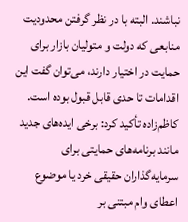نباشند. البته با در نظر گرفتن محدودیت منابعی که دولت و متولیان بازار برای حمایت در اختیار دارند، می‌توان گفت این اقدامات تا حدی قابل قبول بوده است. کاظم‌زاده تأکید کرد: برخی ایده‌های جدید مانند برنامه‌های حمایتی برای سرمایه‌گذاران حقیقی خرد یا موضوع اعطای وام مبتنی بر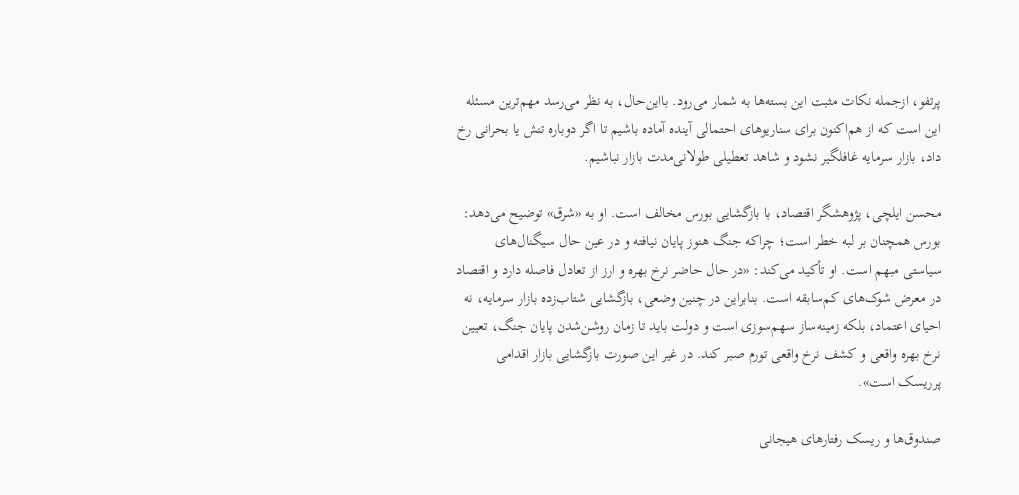پرتفو، از‌جمله نکات مثبت این بسته‌ها به شمار می‌رود. با‌این‌حال، به نظر می‌رسد مهم‌ترین مسئله این است که از هم‌اکنون برای سناریوهای احتمالی آینده آماده باشیم تا اگر دوباره تنش یا بحرانی رخ داد، بازار سرمایه غافلگیر نشود و ‌شاهد تعطیلی طولانی‌مدت بازار نباشیم.

محسن ایلچی، پژوهشگر اقتصاد، با بازگشایی بورس مخالف است. او به «شرق» توضیح می‌دهد: بورس همچنان بر لبه خطر است؛ چرا‌که جنگ هنوز پایان نیافته ‌و در عین حال سیگنال‌های سیاستی مبهم است. او تأکید می‌کند: «در حال حاضر نرخ بهره و ارز از تعادل فاصله دارد و اقتصاد در معرض شوک‌های کم‌سابقه است. بنابراین در چنین وضعی، بازگشایی شتاب‌زده بازار سرمایه، نه احیای اعتماد، بلکه زمینه‌ساز سهم‌سوزی است و دولت باید تا زمان روشن‌شدن پایان جنگ، تعیین نرخ بهره واقعی و کشف نرخ واقعی تورم صبر کند. در غیر این صورت بازگشایی بازار اقدامی پر‌ریسک است».

صندوق‌ها و ریسک رفتارهای هیجانی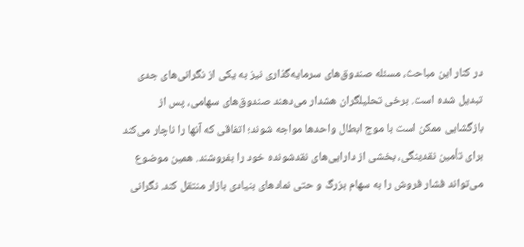در کنار این مباحث، مسئله صندوق‌های سرمایه‌گذاری نیز به یکی از نگرانی‌های جدی تبدیل شده است. برخی تحلیلگران هشدار می‌دهند صندوق‌های سهامی، پس از بازگشایی ممکن است با موج ابطال واحدها مواجه شوند؛ اتفاقی که آنها را ناچار می‌کند برای تأمین نقدینگی، بخشی از دارایی‌های نقدشونده خود را بفروشند. همین موضوع می‌تواند فشار فروش را به سهام بزرگ و حتی نمادهای بنیادی بازار منتقل کند. نگرانی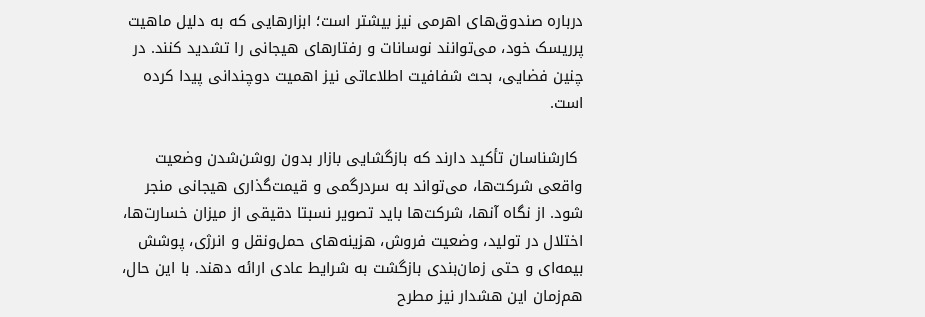درباره صندوق‌های اهرمی نیز بیشتر است؛ ابزارهایی که به دلیل ماهیت پرریسک خود، می‌توانند نوسانات و رفتارهای هیجانی را تشدید کنند. در چنین فضایی، بحث شفافیت اطلاعاتی نیز اهمیت دوچندانی پیدا کرده است.

 کارشناسان تأکید دارند که بازگشایی بازار بدون روشن‌شدن وضعیت واقعی شرکت‌ها، می‌تواند به سردرگمی و قیمت‌گذاری هیجانی منجر شود. از نگاه آنها، شرکت‌ها باید تصویر نسبتا دقیقی از میزان خسارت‌ها، اختلال در تولید، وضعیت فروش، هزینه‌های حمل‌ونقل و انرژی، پوشش بیمه‌ای و حتی زمان‌بندی بازگشت به شرایط عادی ارائه دهند. با این حال، هم‌زمان این هشدار نیز مطرح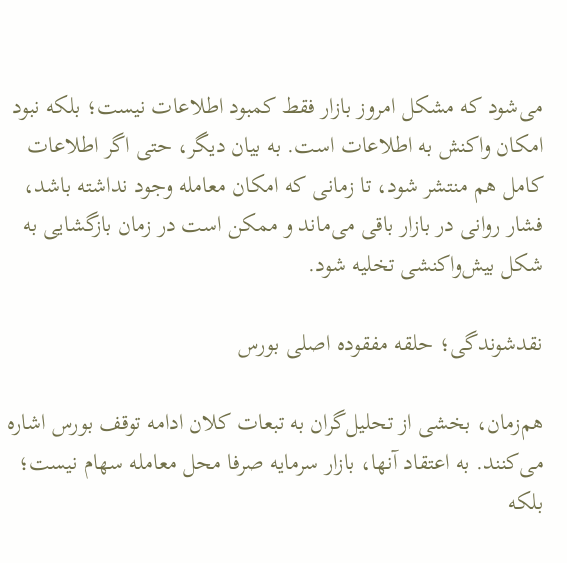می‌شود که مشکل امروز بازار فقط کمبود اطلاعات نیست؛ بلکه نبود امکان واکنش به اطلاعات است. به بیان دیگر، حتی اگر اطلاعات کامل هم منتشر شود، تا زمانی که امکان معامله وجود نداشته باشد، فشار روانی در بازار باقی می‌ماند و ممکن است در زمان بازگشایی به شکل بیش‌‌واکنشی تخلیه شود.

نقدشوندگی؛ حلقه مفقوده اصلی بورس

هم‌زمان، بخشی از تحلیل‌گران به تبعات کلان ادامه توقف بورس اشاره می‌کنند. به اعتقاد آنها، بازار سرمایه صرفا محل معامله سهام نیست؛ بلکه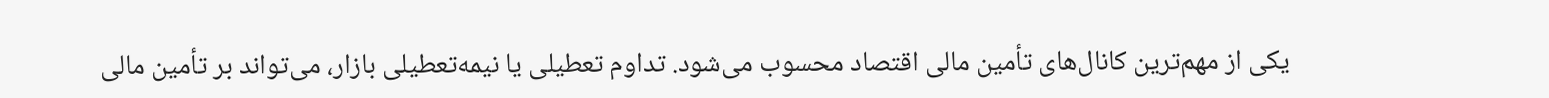یکی از مهم‌ترین کانال‌های تأمین مالی اقتصاد محسوب می‌شود. تداوم تعطیلی یا نیمه‌تعطیلی بازار، می‌تواند بر تأمین مالی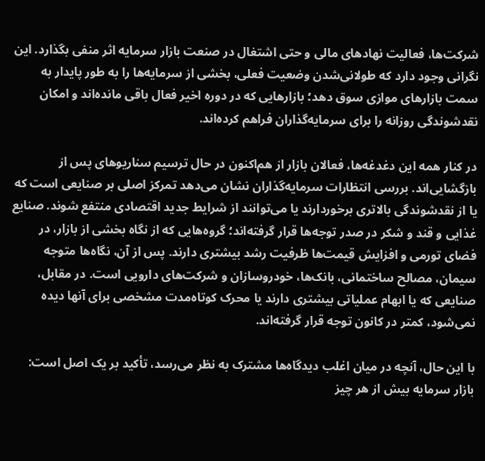شرکت‌ها، فعالیت نهادهای مالی و حتی اشتغال در صنعت بازار سرمایه اثر منفی بگذارد. این نگرانی وجود دارد که طولانی‌شدن وضعیت فعلی، بخشی از سرمایه‌ها را به‌ طور پایدار به سمت بازارهای موازی سوق دهد؛ بازارهایی که در دوره اخیر فعال باقی مانده‌اند و امکان نقدشوندگی روزانه را برای سرمایه‌گذاران فراهم کرده‌اند.

در کنار همه این دغدغه‌ها، فعالان بازار از هم‌اکنون در حال ترسیم سناریوهای پس از بازگشایی‌اند. بررسی انتظارات سرمایه‌گذاران نشان می‌دهد تمرکز اصلی بر صنایعی است که یا از نقدشوندگی بالاتری برخوردارند یا می‌توانند از شرایط جدید اقتصادی منتفع شوند. صنایع غذایی و قند و شکر در صدر توجه‌ها قرار گرفته‌اند؛ گروه‌هایی که از نگاه بخشی از بازار، در فضای تورمی و افزایش قیمت‌ها ظرفیت رشد بیشتری دارند. پس از آن، نگاه‌ها متوجه سیمان، مصالح ساختمانی، بانک‌ها، خودروسازان و شرکت‌های دارویی است. در مقابل، صنایعی که یا ابهام عملیاتی بیشتری دارند یا محرک کوتاه‌مدت مشخصی برای آنها دیده نمی‌شود، کمتر در کانون توجه قرار گرفته‌اند.

با این حال، آنچه در میان اغلب دیدگاه‌ها مشترک به نظر می‌رسد، تأکید بر یک اصل است: بازار سرمایه بیش از هر چیز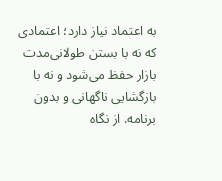به اعتماد نیاز دارد؛ اعتمادی که نه با بستن طولانی‌مدت بازار حفظ می‌شود و نه با بازگشایی ناگهانی و بدون برنامه. از نگاه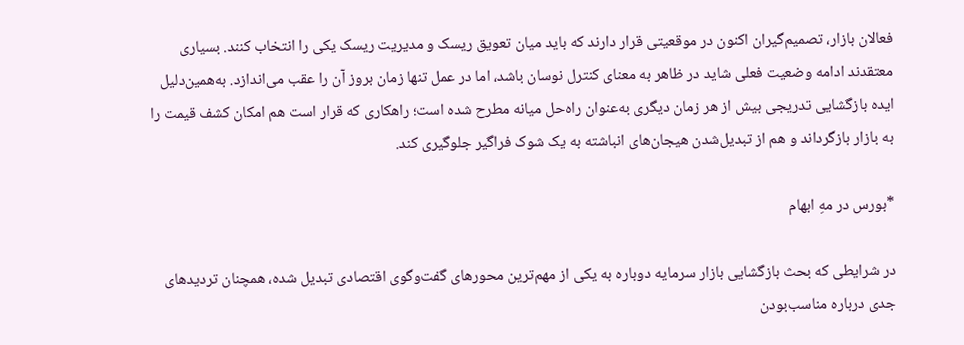فعالان بازار، تصمیم‌گیران اکنون در موقعیتی قرار دارند که باید میان تعویق ریسک و مدیریت ریسک یکی را انتخاب کنند. بسیاری معتقدند ادامه وضعیت فعلی شاید در ظاهر به معنای کنترل نوسان باشد، اما در عمل تنها زمان بروز آن را عقب می‌اندازد. به‌همین‌دلیل ایده بازگشایی تدریجی بیش از هر زمان دیگری به‌عنوان راه‌‌حل میانه مطرح شده است؛ راهکاری که قرار است هم امکان کشف قیمت را به بازار بازگرداند و هم از تبدیل‌شدن هیجان‌های انباشته به یک شوک فراگیر جلوگیری کند.

*بورس در مهِ ابهام

در شرایطی که بحث بازگشایی بازار سرمایه دوباره به یکی از مهم‌ترین محورهای گفت‌وگوی اقتصادی تبدیل شده، همچنان تردیدهای جدی درباره مناسب‌بودن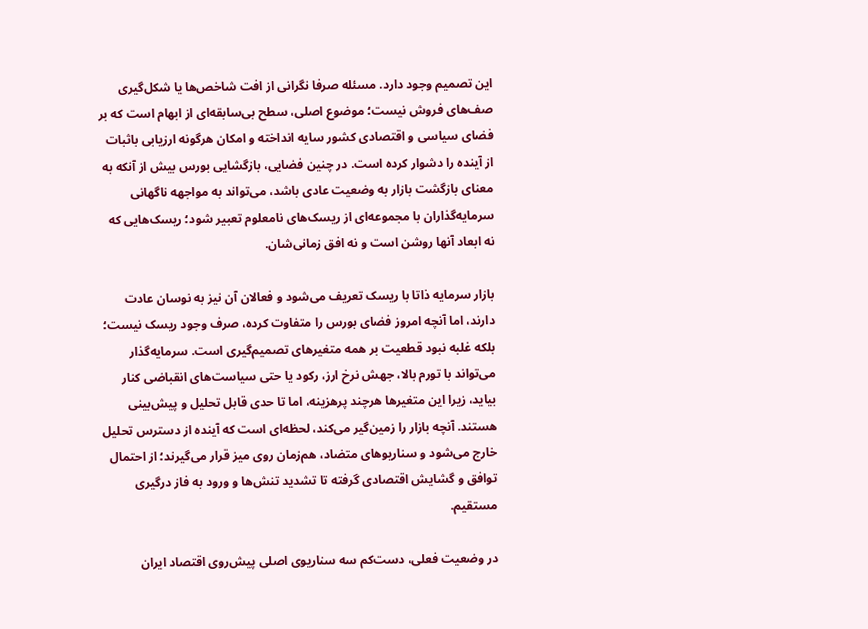این تصمیم وجود دارد. مسئله صرفا نگرانی از افت شاخص‌ها یا شکل‌گیری صف‌های فروش نیست؛ موضوع اصلی، سطح بی‌سابقه‌ای از ابهام است که بر فضای سیاسی و اقتصادی کشور سایه انداخته و امکان هرگونه ارزیابی باثبات از آینده را دشوار کرده است. در چنین فضایی، بازگشایی بورس بیش از آنکه به معنای بازگشت بازار به وضعیت عادی باشد، می‌تواند به مواجهه ناگهانی سرمایه‌گذاران با مجموعه‌ای از ریسک‌های نامعلوم تعبیر شود؛ ریسک‌هایی که نه ابعاد آنها روشن است و نه افق زمانی‌شان.

بازار سرمایه ذاتا با ریسک تعریف می‌شود و فعالان آن نیز به نوسان عادت دارند، اما آنچه امروز فضای بورس را متفاوت کرده، صرف وجود ریسک نیست؛ بلکه غلبه نبود قطعیت بر همه متغیرهای تصمیم‌گیری است. سرمایه‌گذار می‌تواند با تورم بالا، جهش نرخ ارز، رکود یا حتی سیاست‌های انقباضی کنار بیاید، زیرا این متغیرها هرچند پرهزینه، اما تا حدی قابل تحلیل و پیش‌بینی هستند. آنچه بازار را زمین‌گیر می‌کند، لحظه‌ای است که آینده از دسترس تحلیل خارج می‌شود و سناریوهای متضاد، هم‌زمان روی میز قرار می‌گیرند؛ از احتمال توافق و گشایش اقتصادی گرفته تا تشدید تنش‌ها و ورود به فاز درگیری مستقیم.

در وضعیت فعلی، دست‌کم سه سناریوی اصلی پیش‌روی اقتصاد ایران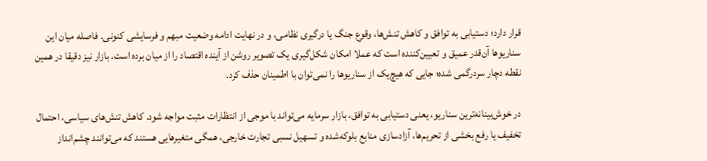قرار دارد؛ دستیابی به توافق و کاهش تنش‌ها، وقوع جنگ یا درگیری نظامی، و در نهایت ادامه وضعیت مبهم و فرسایشی کنونی. فاصله میان این سناریوها آن‌قدر عمیق و تعیین‌کننده است که عملا امکان شکل‌گیری یک تصویر روشن از آینده اقتصاد را از میان برده است. بازار نیز دقیقا در همین نقطه دچار سردرگمی شده؛ جایی که هیچ‌‌یک از سناریوها را نمی‌توان با اطمینان حذف کرد.

در خوش‌بینانه‌ترین سناریو، یعنی دستیابی به توافق، بازار سرمایه می‌تواند با موجی از انتظارات مثبت مواجه شود. کاهش تنش‌های سیاسی، احتمال تخفیف یا رفع بخشی از تحریم‌ها، آزادسازی منابع بلوکه‌‌شده و تسهیل نسبی تجارت خارجی، همگی متغیرهایی هستند که می‌توانند چشم‌انداز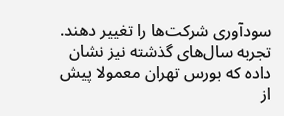سودآوری شرکت‌ها را تغییر دهند. تجربه سال‌های گذشته نیز نشان داده که بورس تهران معمولا پیش از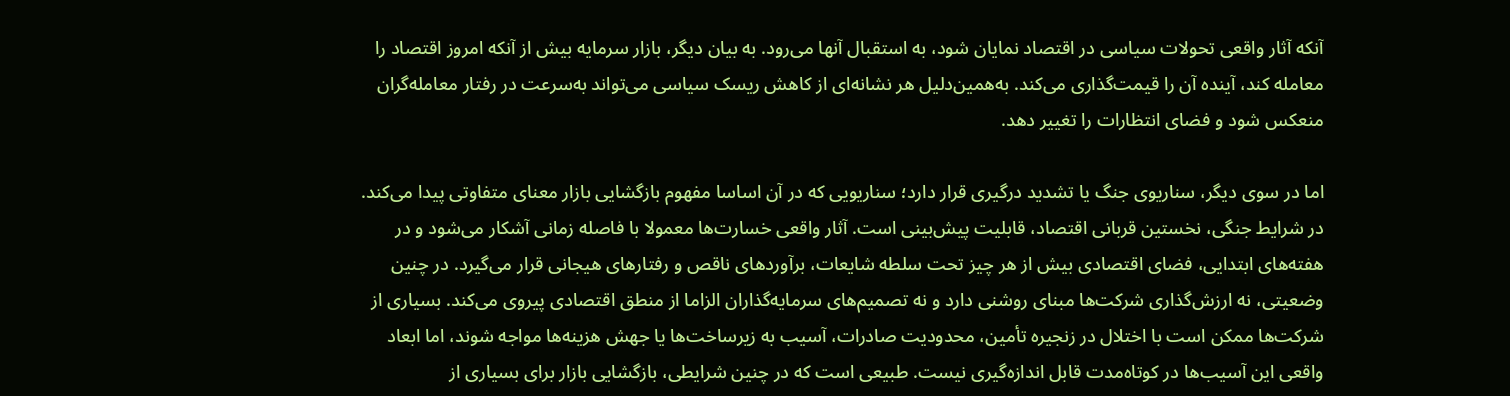آنکه آثار واقعی تحولات سیاسی در اقتصاد نمایان شود، به استقبال آنها می‌رود. به بیان دیگر، بازار سرمایه بیش از آنکه امروز اقتصاد را معامله کند، آینده آن را قیمت‌گذاری می‌کند. به‌همین‌دلیل هر نشانه‌ای از کاهش ریسک سیاسی می‌تواند به‌سرعت در رفتار معامله‌گران منعکس شود و فضای انتظارات را تغییر دهد.

اما در سوی دیگر، سناریوی جنگ یا تشدید درگیری قرار دارد؛ سناریویی که در آن اساسا مفهوم بازگشایی بازار معنای متفاوتی پیدا می‌کند. در شرایط جنگی، نخستین قربانی اقتصاد، قابلیت پیش‌بینی است. آثار واقعی خسارت‌ها معمولا با فاصله زمانی آشکار می‌شود و در هفته‌های ابتدایی، فضای اقتصادی بیش از هر چیز تحت سلطه شایعات، برآوردهای ناقص و رفتارهای هیجانی قرار می‌گیرد. در چنین وضعیتی، نه ارزش‌گذاری شرکت‌ها مبنای روشنی دارد و نه تصمیم‌های سرمایه‌گذاران الزاما از منطق اقتصادی پیروی می‌کند. بسیاری از شرکت‌ها ممکن است با اختلال در زنجیره تأمین، محدودیت صادرات، آسیب به زیرساخت‌ها یا جهش هزینه‌ها مواجه شوند، اما ابعاد واقعی این آسیب‌ها در کوتاه‌مدت قابل اندازه‌گیری نیست. طبیعی است که در چنین شرایطی، بازگشایی بازار برای بسیاری از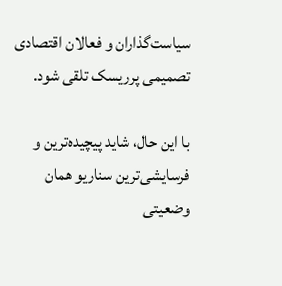سیاست‌گذاران و فعالان اقتصادی تصمیمی پرریسک تلقی شود.

با این حال، شاید پیچیده‌ترین و فرسایشی‌ترین سناریو همان وضعیتی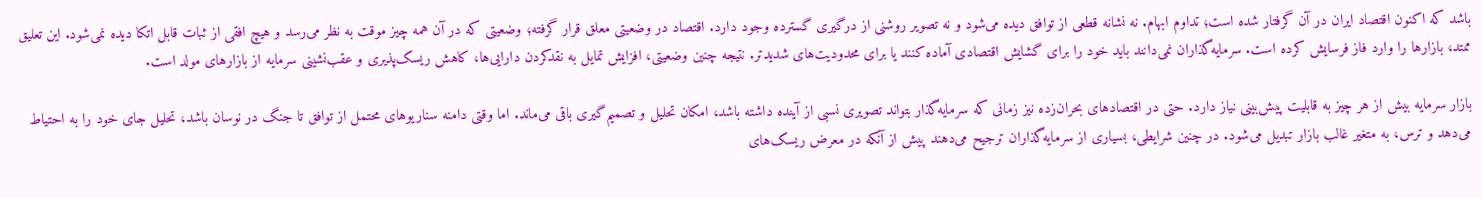باشد که اکنون اقتصاد ایران در آن گرفتار شده است؛ تداوم ابهام. نه نشانه قطعی از توافق دیده می‌شود و نه تصویر روشنی از درگیری گسترده وجود دارد. اقتصاد در وضعیتی معلق قرار گرفته؛ وضعیتی که در آن همه‌ چیز موقت به نظر می‌رسد و هیچ افقی از ثبات قابل اتکا دیده نمی‌شود. این تعلیق ممتد، بازارها را وارد فاز فرسایش کرده است. سرمایه‌گذاران نمی‌دانند باید خود را برای گشایش اقتصادی آماده کنند یا برای محدودیت‌های شدیدتر. نتیجه چنین وضعیتی، افزایش تمایل به نقدکردن دارایی‌ها، کاهش ریسک‌پذیری و عقب‌نشینی سرمایه از بازارهای مولد است.

بازار سرمایه بیش از هر چیز به قابلیت پیش‌بینی نیاز دارد. حتی در اقتصادهای بحران‌زده نیز زمانی که سرمایه‌گذار بتواند تصویری نسبی از آینده داشته باشد، امکان تحلیل و تصمیم‌گیری باقی می‌ماند. اما وقتی دامنه سناریوهای محتمل از توافق تا جنگ در نوسان باشد، تحلیل جای خود را به احتیاط می‌دهد و ترس، به متغیر غالب بازار تبدیل می‌شود. در چنین شرایطی، بسیاری از سرمایه‌گذاران ترجیح می‌دهند پیش از آنکه در معرض ریسک‌های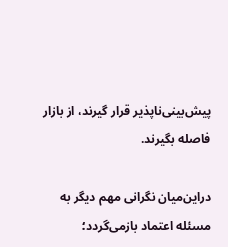پیش‌بینی‌ناپذیر قرار گیرند، از بازار فاصله بگیرند.

در‌این‌میان نگرانی مهم دیگر به مسئله اعتماد بازمی‌گردد؛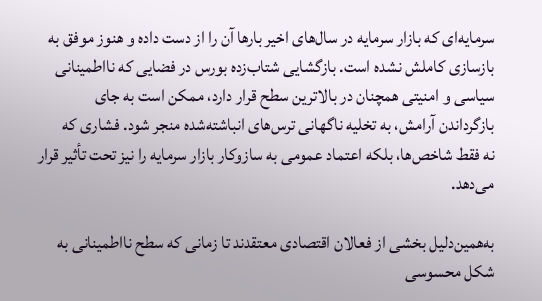سرمایه‌ای که بازار سرمایه در سال‌های اخیر بارها آن را از دست داده و هنوز موفق به بازسازی کاملش نشده است. بازگشایی شتاب‌زده بورس در فضایی که نااطمینانی سیاسی و امنیتی همچنان در بالاترین سطح قرار دارد، ممکن است به جای بازگرداندن آرامش، به تخلیه ناگهانی ترس‌های انباشته‌شده منجر شود. فشاری که نه ‌فقط شاخص‌ها، بلکه اعتماد عمومی به سازوکار بازار سرمایه را نیز تحت تأثیر قرار می‌دهد.

به‌همین‌دلیل بخشی از فعالان اقتصادی معتقدند تا زمانی که سطح نااطمینانی به شکل محسوسی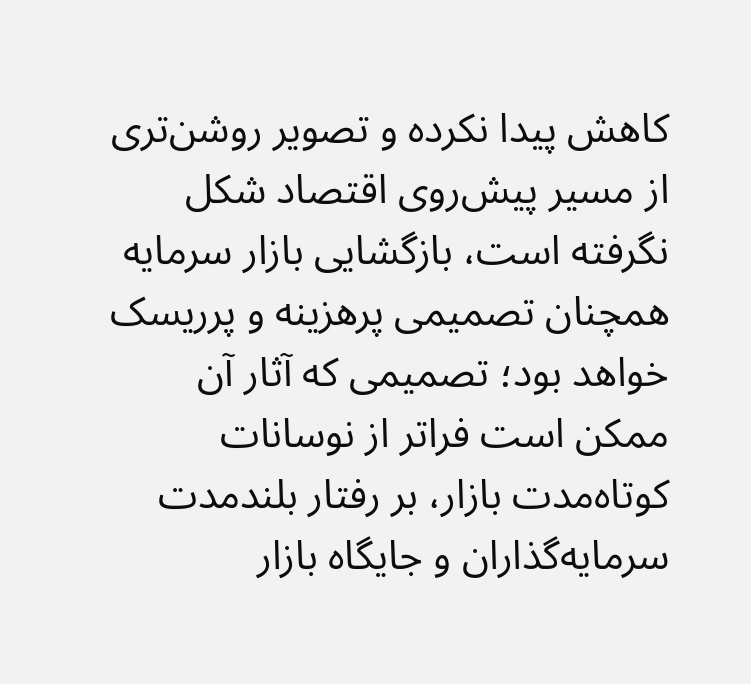کاهش پیدا نکرده و تصویر روشن‌تری از مسیر پیش‌روی اقتصاد شکل نگرفته است، بازگشایی بازار سرمایه همچنان تصمیمی پرهزینه و پرریسک خواهد بود؛ تصمیمی که آثار آن ممکن است فراتر از نوسانات کوتاه‌مدت بازار، بر رفتار بلندمدت سرمایه‌گذاران و جایگاه بازار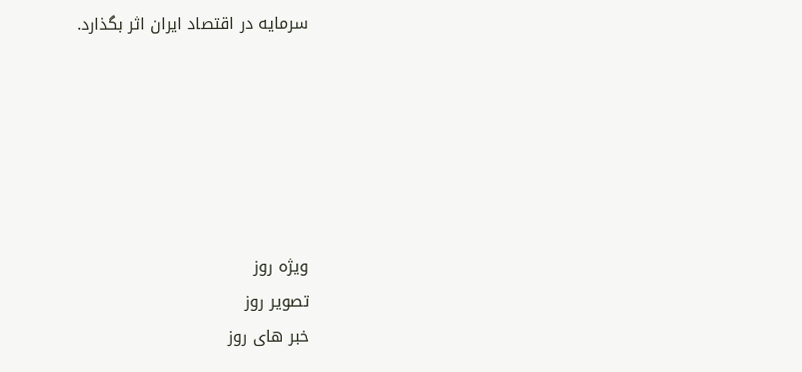سرمایه در اقتصاد ایران اثر بگذارد.






ویژه روز
تصویر روز
خبر های روز